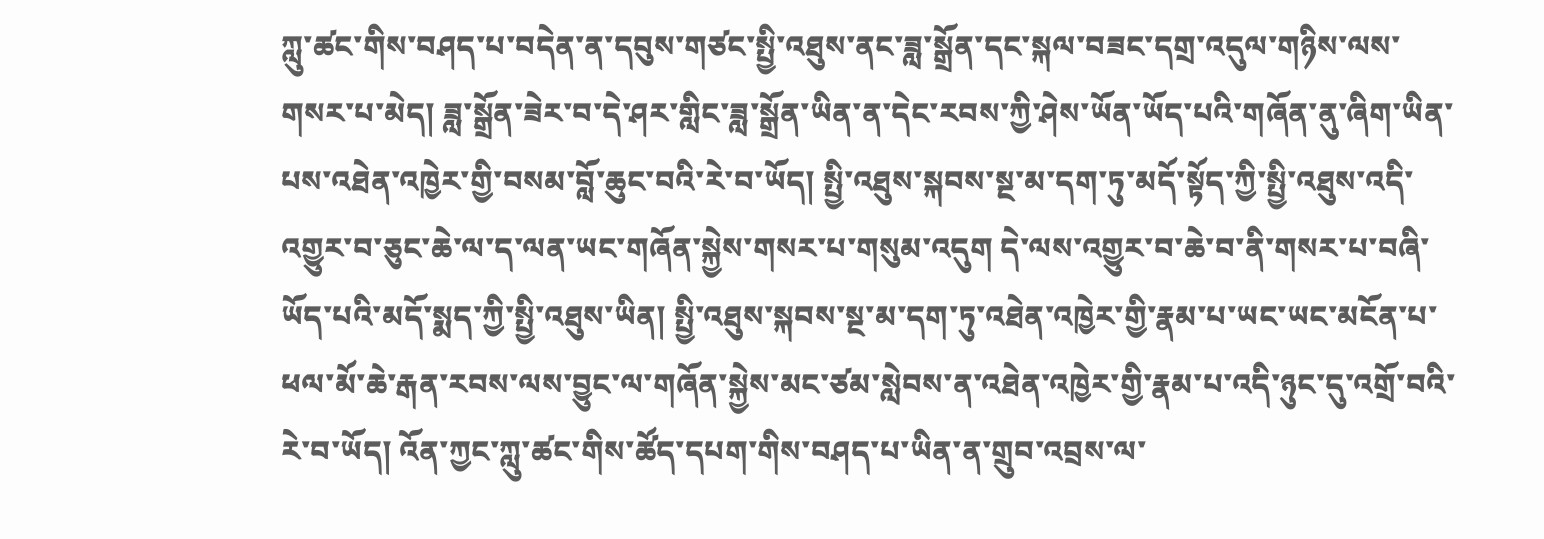ཀླུ་ཚང་གིས་བཤད་པ་བདེན་ན་དབུས་གཙང་སྤྱི་འཐུས་ནང་ཟླ་སྒྲོན་དང་སྐལ་བཟང་དགྲ་འདུལ་གཉིས་ལས་གསར་པ་མེད། ཟླ་སྒྲོན་ཟེར་བ་དེ་ཤར་གླིང་ཟླ་སྒྲོན་ཡིན་ན་དེང་རབས་ཀྱི་ཤེས་ཡོན་ཡོད་པའི་གཞོན་ནུ་ཞིག་ཡིན་པས་འཐེན་འཁྱེར་གྱི་བསམ་བློ་ཆུང་བའི་རེ་བ་ཡོད། སྤྱི་འཐུས་སྐབས་སྔ་མ་དག་ཏུ་མདོ་སྟོད་ཀྱི་སྤྱི་འཐུས་འདི་འགྱུར་བ་ཅུང་ཆེ་ལ་ད་ལན་ཡང་གཞོན་སྐྱེས་གསར་པ་གསུམ་འདུག དེ་ལས་འགྱུར་བ་ཆེ་བ་ནི་གསར་པ་བཞི་ཡོད་པའི་མདོ་སྨད་ཀྱི་སྤྱི་འཐུས་ཡིན། སྤྱི་འཐུས་སྐབས་སྔ་མ་དག་ཏུ་འཐེན་འཁྱེར་གྱི་རྣམ་པ་ཡང་ཡང་མངོན་པ་ཕལ་མོ་ཆེ་རྒན་རབས་ལས་བྱུང་ལ་གཞོན་སྐྱེས་མང་ཙམ་སླེབས་ན་འཐེན་འཁྱེར་གྱི་རྣམ་པ་འདི་ཉུང་དུ་འགྲོ་བའི་རེ་བ་ཡོད། འོན་ཀྱང་ཀླུ་ཚང་གིས་ཚོད་དཔག་གིས་བཤད་པ་ཡིན་ན་གྲུབ་འབྲས་ལ་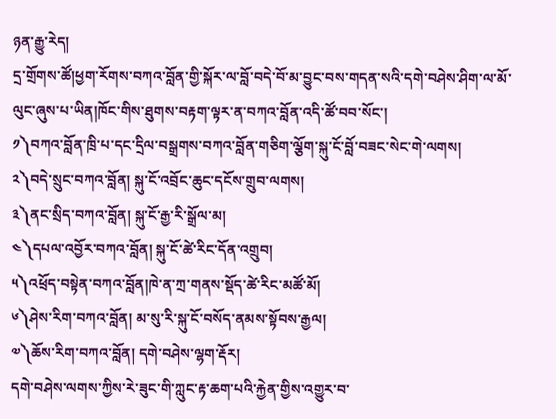ཉན་རྒྱུ་རེད།
དྲ་གྲོགས་ཚོ།ཕྱག་རོགས་བཀའ་བློན་གྱི་སྐོར་ལ་བློ་བདེ་བོ་མ་བྱུང་བས་གདན་སའི་དགེ་བཤེས་ཤིག་ལ་མོ་ལུང་ཞུས་པ་ཡིན།ཁོང་གིས་ཐུགས་བརྟག་ལྟར་ན་བཀའ་བློན་འདི་ཚོ་བབ་སོང་།
༡༽བཀའ་བློན་ཁྲི་པ་དང་དྲིལ་བསྒྲགས་བཀའ་བློན་གཅིག་ལྕོག་སྐུ་ངོ་བློ་བཟང་སེང་གེ་ལགས།
༢༽བདེ་སྲུང་བཀའ་བློན། སྐུ་ངོ་འབྲོང་ཆུང་དངོས་གྲུབ་ལགས།
༣༽ནང་སྲིད་བཀའ་བློན། སྐུ་ངོ་རྒྱ་རི་སྒྲོལ་མ།
༤༽དཔལ་འབྱོར་བཀའ་བློན། སྐུ་ངོ་ཚེ་རིང་དོན་འགྲུབ།
༥༽འཕྲོད་བསྟེན་བཀའ་བློན།ཁེ་ན་ཀྲ་གནས་སྡོད་ཚེ་རིང་མཚོ་མོ།
༦༽ཤེས་རིག་བཀའ་བློན། མ་སུ་རི་སྐུ་ངོ་བསོད་ནམས་སྟོབས་རྒྱལ།
༧༽ཆོས་རིག་བཀའ་བློན། དགེ་བཤེས་ལྷག་རྡོར།
དགེ་བཤེས་ལགས་ཀྱིས་རེ་ཟུང་གི་ཀླུང་རྟ་ཆག་པའི་རྐྱེན་གྱིས་འགྱུར་བ་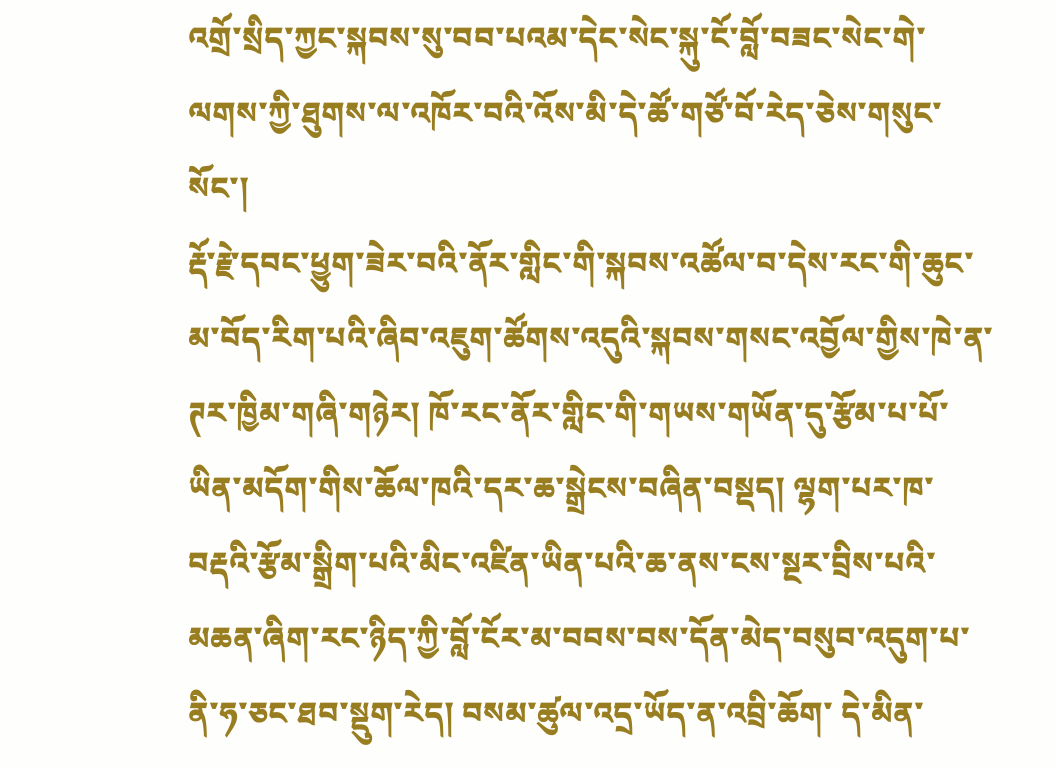འགྲོ་སྲིད་ཀྱང་སྐབས་སུ་བབ་པའམ་དེང་སེང་སྐུ་ངོ་བློ་བཟང་སེང་གེ་ལགས་ཀྱི་ཐུགས་ལ་འཁོར་བའི་འོས་མི་དེ་ཚོ་གཙོ་བོ་རེད་ཅེས་གསུང་སོང་།
རྡོ་རྗེ་དབང་ཕྱུག་ཟེར་བའི་ནོར་གླིང་གི་སྐབས་འཚོལ་བ་དེས་རང་གི་ཆུང་མ་བོད་རིག་པའི་ཞིབ་འཇུག་ཚོགས་འདུའི་སྐབས་གསང་འབྱོལ་གྱིས་ཁེ་ན་ཊར་ཁྱིམ་གཞི་གཉེར། ཁོ་རང་ནོར་གླིང་གི་གཡས་གཡོན་དུ་རྩོམ་པ་པོ་ཡིན་མདོག་གིས་ཆོལ་ཁའི་དར་ཆ་སྒྲེངས་བཞིན་བསྡད། ལྷག་པར་ཁ་བརྡའི་རྩོམ་སྒྲིག་པའི་མིང་འཛིན་ཡིན་པའི་ཆ་ནས་ངས་སྔར་བྲིས་པའི་མཆན་ཞིག་རང་ཉིད་ཀྱི་བློ་ངོར་མ་བབས་བས་དོན་མེད་བསུབ་འདུག་པ་ནི་ཧ་ཅང་ཐབ་སྡུག་རེད། བསམ་ཚུལ་འདྲ་ཡོད་ན་འབྲི་ཆོག་ དེ་མིན་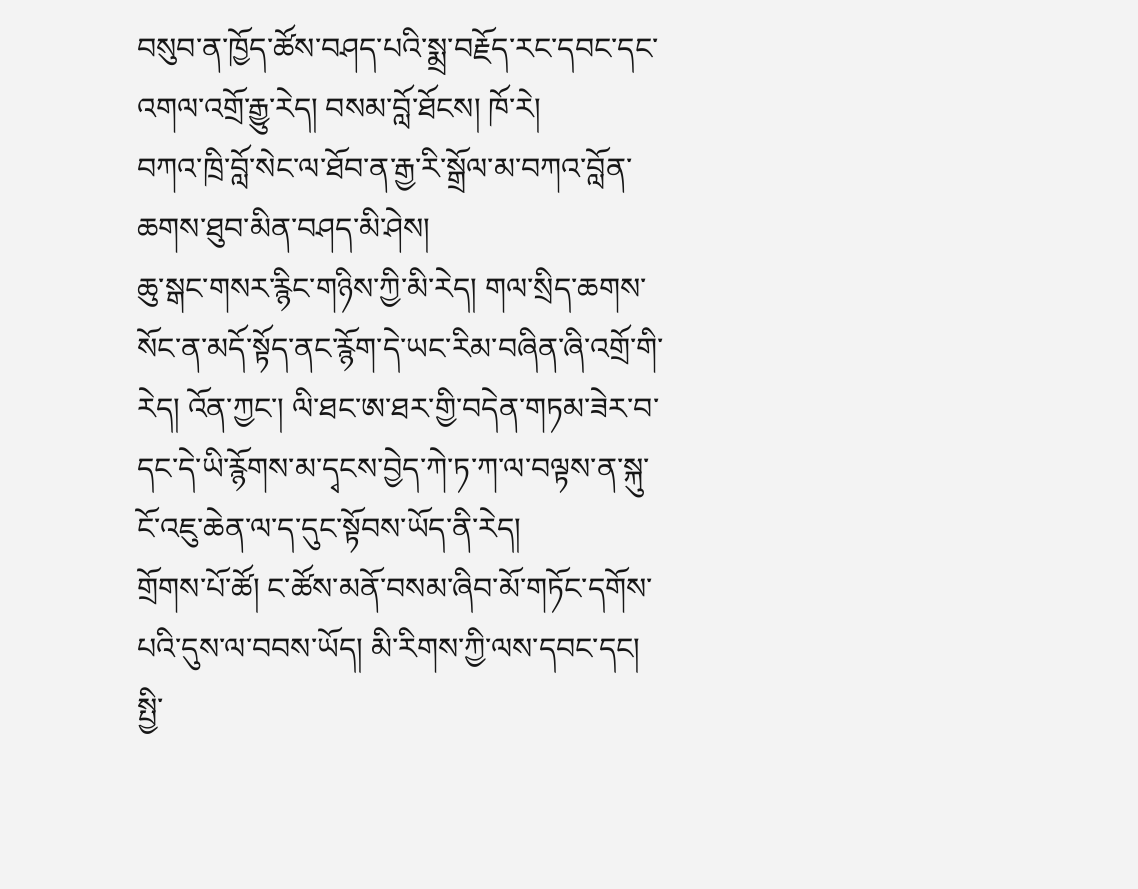བསུབ་ན་ཁྱོད་ཚོས་བཤད་པའི་སྨྲ་བརྗོད་རང་དབང་དང་འགལ་འགྲོ་རྒྱུ་རེད། བསམ་བློ་ཐོངས། ཁོ་རེ།
བཀའ་ཁྲི་བློ་སེང་ལ་ཐོབ་ན་རྒྱ་རི་སྒྲོལ་མ་བཀའ་བློན་ཆགས་ཐུབ་མིན་བཤད་མི་ཤེས།
ཆུ་སྒང་གསར་རྙིང་གཉིས་ཀྱི་མི་རེད། གལ་སྲིད་ཆགས་སོང་ན་མདོ་སྟོད་ནང་རྙོག་དེ་ཡང་རིམ་བཞིན་ཞི་འགྲོ་གི་རེད། འོན་ཀྱང་། ལི་ཐང་ཨ་ཐར་གྱི་བདེན་གཏམ་ཟེར་བ་དང་དེ་ཡི་རྙོགས་མ་དྭངས་བྱེད་ཀེ་ཏ་ཀ་ལ་བལྟས་ན་སྐུ་ངོ་འཇུ་ཆེན་ལ་ད་དུང་སྟོབས་ཡོད་ནི་རེད།
གྲོགས་པོ་ཚོ། ང་ཚོས་མནོ་བསམ་ཞིབ་མོ་གཏོང་དགོས་པའི་དུས་ལ་བབས་ཡོད། མི་རིགས་ཀྱི་ལས་དབང་དང། སྤྱི་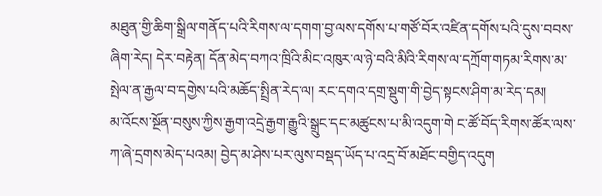མཐུན་གྱི་ཆིག་སྒྲིལ་གནོད་པའི་རིགས་ལ་དགག་བྱ་ལས་དགོས་པ་གཙོ་བོར་འཛིན་དགོས་པའི་དུས་བབས་ཞིག་རེད། དེར་བརྟེན། དོན་མེད་བཀའ་ཁྲིའི་མིང་འཁུར་ལ་ཉེ་བའི་མིའི་རིགས་ལ་དཀྲོག་གཏམ་རིགས་མ་སྤེལ་ན་རྒྱལ་བ་དགྱེས་པའི་མཆོད་སྤྲིན་རེད་ལ། རང་དགའ་དགྲ་སྡུག་གི་བྱེད་སྟངས་ཤིག་མ་རེད་དམ།
མ་འོངས་སྔོན་བསུས་ཀྱིས་རྒྱག་འདྲེ་རྒྱག་རྒྱུའི་སྒྲུང་དང་མཚུངས་པ་མི་འདུག་གེ ང་ཚོ་བོད་རིགས་ཚོར་ལས་ཀ་ཞེ་དྲགས་མེད་པའམ། བྱེད་མ་ཤེས་པར་ལུས་བསྡད་ཡོད་པ་འདྲ་བོ་མཐོང་བགྱིད་འདུག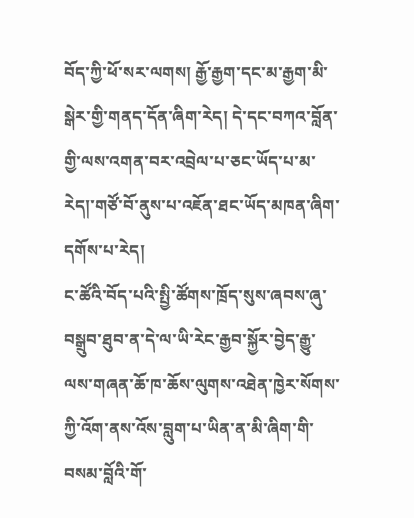བོད་ཀྱི་ཕོ་སར་ལགས། རྒྱོ་རྒྱག་དང་མ་རྒྱག་མི་སྒེར་གྱི་གནད་དོན་ཞིག་རེད། དེ་དང་བཀའ་བློན་གྱི་ལས་འགན་བར་འབྲེལ་པ་ཅང་ཡོད་པ་མ་རེད།་གཙོ་བོ་ནུས་པ་འཇོན་ཐང་ཡོད་མཁན་ཞིག་དགོས་པ་རེད།
ང་ཚོའི་བོད་པའི་སྤྱི་ཚོགས་ཁྲོད་སུས་ཞབས་ཞུ་བསྒྲུབ་ཐུབ་ན་དེ་ལ་ཡི་རེང་རྒྱབ་སྐྱོར་བྱེད་རྒྱུ་ལས་གཞན་ཆོ་ཁ་ཆོས་ལུགས་འཐེན་ཁྱེར་སོགས་ཀྱི་འོག་ནས་འོས་བླུག་པ་ཡིན་ན་མི་ཞིག་གི་བསམ་བློའི་གོ་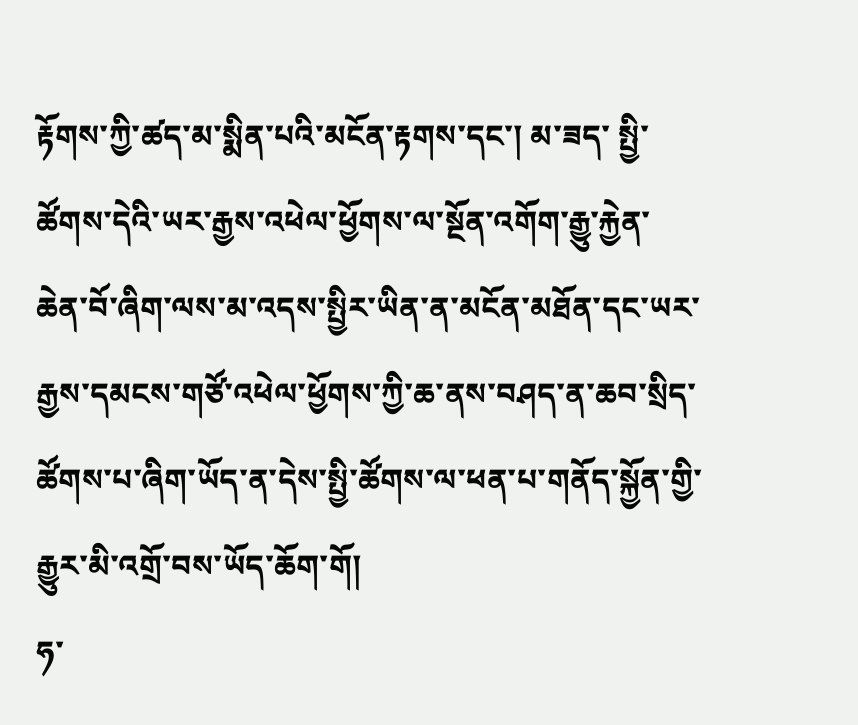རྟོགས་ཀྱི་ཚད་མ་སྨིན་པའི་མངོན་རྟགས་དང་། མ་ཟད་ སྤྱི་ཚོགས་དེའི་ཡར་རྒྱས་འཕེལ་ཕྱོགས་ལ་སྔོན་འགོག་རྒྱུ་རྐྱེན་ཆེན་བོ་ཞིག་ལས་མ་འདས་སྤྱིར་ཡིན་ན་མངོན་མཐོན་དང་ཡར་རྒྱས་དམངས་གཙོ་འཕེལ་ཕྱོགས་ཀྱི་ཆ་ནས་བཤད་ན་ཆབ་སྲིད་ཚོགས་པ་ཞིག་ཡོད་ན་དེས་སྤྱི་ཚོགས་ལ་ཕན་པ་གནོད་སྐྱོན་གྱི་རྒྱུར་མི་འགྲོ་བས་ཡོད་ཆོག་གོ།
ཧ་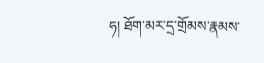ཧ། ཐོག་མར་དྲ་གྲོམས་རྣམས་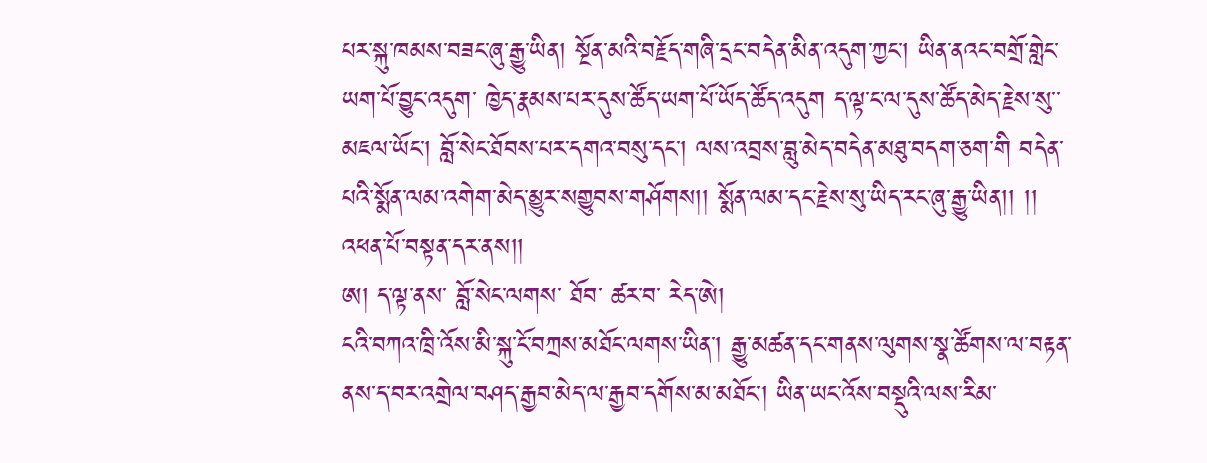པར་སྐུ་ཁམས་བཟང་ཞུ་རྒྱུ་ཡིན། སྔོན་མའི་བརྗོད་གཞི་དྲང་བདེན་མིན་འདུག་ཀྱང་། ཡིན་ནའང་བགྲོ་གླེང་ཡག་པོ་བྱུང་འདུག་ ཁྱེད་རྣམས་པར་དུས་ཚོད་ཡག་པོ་ཡོད་ཚོད་འདུག ད་ལྟ་ང་ལ་དུས་ཚོད་མེད་རྗེས་སུ་་མཇལ་ཡོང་། བློ་སེང་ཐོབས་པར་དགའ་བསུ་དང་། ལས་འབྲས་བླུ་མེད་བདེན་མཐུ་བདག་ཅག་གི བདེན་པའི་སྨོན་ལམ་འགེག་མེད་མྱུར་སགྱུབས་གཤོགས།། སྨོན་ལམ་དང་རྗེས་སུ་ཡིད་རང་ཞུ་རྒྱུ་ཡིན།། །།
འཕན་པོ་བསྟན་དར་ནས།།
ཨ། ད་ལྟ་ནས་ བློ་སེང་ལགས་ ཐོབ་ ཚར་བ་ རེད་ཨེ།
ངའི་བཀའ་ཁྲི་འོས་མི་སྐུ་ངོ་བཀྲས་མཐོང་ལགས་ཡིན་། རྒྱུ་མཚན་དང་གནས་ལུགས་སྣ་ཚོགས་ལ་བརྟན་ནས་ད་བར་འགྲེལ་བཤད་རྒྱབ་མེད་ལ་རྒྱབ་དགོས་མ་མཐོང་། ཡིན་ཡང་འོས་བསྡུའི་ལས་རིམ་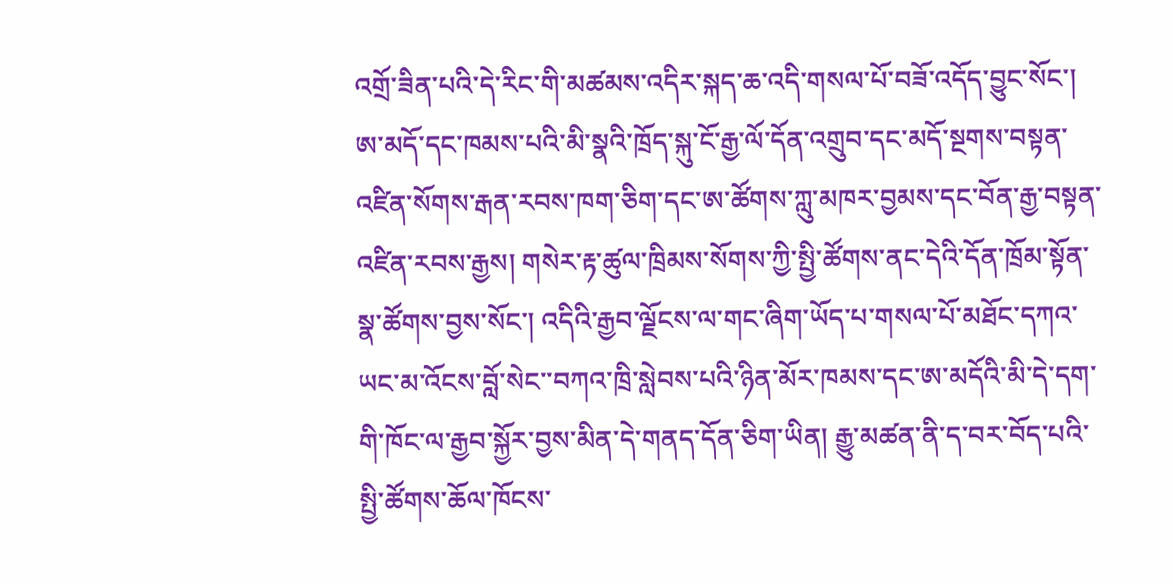འགྲོ་ཟིན་པའི་དེ་རིང་གི་མཚམས་འདིར་སྐད་ཆ་འདི་གསལ་པོ་བཟོ་འདོད་བྱུང་སོང་། ཨ་མདོ་དང་ཁམས་པའི་མི་སྣའི་ཁྲོད་སྐུ་ངོ་རྒྱ་ལོ་དོན་འགྲུབ་དང་མདོ་སྔགས་བསྟན་འཛིན་སོགས་རྒན་རབས་ཁག་ཅིག་དང་ཨ་ཚོགས་ཀླུ་མཁར་བྱམས་དང་བོན་རྒྱ་བསྟན་འཛིན་རབས་རྒྱས། གསེར་རྟ་ཚུལ་ཁྲིམས་སོགས་ཀྱི་སྤྱི་ཚོགས་ནང་དེའི་དོན་ཁྲོམ་སྟོན་སྣ་ཚོགས་བྱས་སོང་། འདིའི་རྒྱབ་ལྗོངས་ལ་གང་ཞིག་ཡོད་པ་གསལ་པོ་མཐོང་དཀའ་ཡང་མ་འོངས་བློ་སེང་་བཀའ་ཁྲི་སླེབས་པའི་ཉིན་མོར་ཁམས་དང་ཨ་མདོའི་མི་དེ་དག་གི་ཁོང་ལ་རྒྱབ་སྐྱོར་བྱས་མིན་དེ་གནད་དོན་ཅིག་ཡིན། རྒྱུ་མཚན་ནི་ད་བར་བོད་པའི་སྤྱི་ཚོགས་ཆོལ་ཁོངས་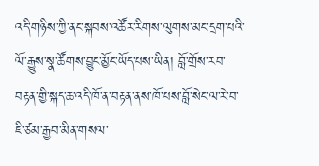འདི་གཉིས་ཀྱི་ནང་སྐབས་འཚོར་རིགས་ལུགས་མང་དྲག་པའི་ལོ་རྒྱུས་སྣ་ཚོགས་བྱུང་མྱོང་ཡོད་པས་ཡིན། བློ་གྲོས་རབ་བརྟན་གྱི་སྐད་ཆ་འདི་ཁོ་ན་བརྟན་ནས་ཁོ་པས་བློ་སེང་ལ་རེ་བ་ཇི་ཙམ་རྒྱབ་མིན་གསལ་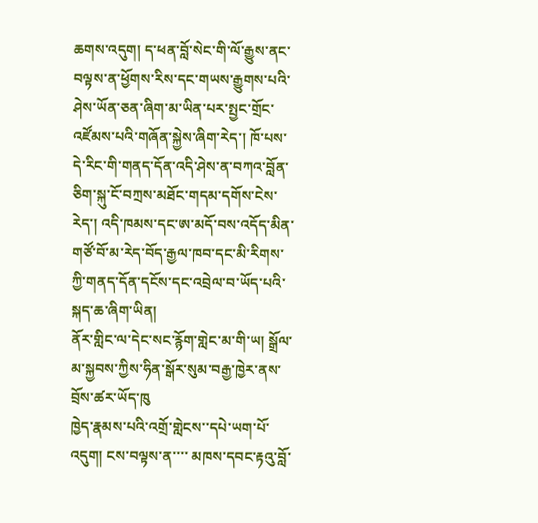ཆགས་འདུག། ད་ཕན་བློ་སེང་གི་ལོ་རྒྱུས་ནང་བལྟས་ན་ཕྱོགས་རིས་དང་གཡས་རྒྱུགས་པའི་ཤེས་ཡོན་ཅན་ཞིག་མ་ཡིན་པར་སྤྱང་གྲོང་འཛོམས་པའི་གཞོན་སྐྱེས་ཞིག་རེད་། ཁོ་པས་དེ་རིང་གི་གནད་དོན་འདི་ཤེས་ན་བཀའ་བློན་ཅིག་སྐུ་ངོ་བཀྲས་མཐོང་གདམ་དགོས་ངེས་རེད་། འདི་ཁམས་དང་ཨ་མདོ་བས་འདོད་མིན་གཙོ་བོ་མ་རེད་བོད་རྒྱལ་ཁབ་དང་མི་རིགས་ཀྱི་གནད་དོན་དངོས་དང་འབྲེལ་བ་ཡོད་པའི་སྐད་ཆ་ཞིག་ཡིན།
ནོར་གླིང་ལ་དེང་སང་རྙོག་གླེང་མ་གི་ཡ། སྒྲོལ་མ་སྐྱབས་ཀྱིས་ཧིན་སྒོར་སུམ་བརྒྱ་ཁྱེར་ནས་བྲོས་ཚར་ཡོད་ཁུ
ཁྱེད་རྣམས་པའི་འགྲོ་གླེངས་་དཔེ་ཡག་པོ་འདུག། ངས་བལྟས་ན་་་་ མཁས་དབང་རྟའུ་བློ་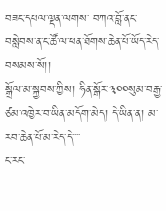བཟང་དཔལ་ལྡན་ལགས་ བཀའ་བློ་ནང་བསླེབས་ན་ང་ཚོ་ལ་ཕན་ཐོགས་ཆེན་པོ་ཡོད་རེད་བསམས་སོ།།
སྒྲོལ་མ་སྐྱབས་ཀྱིས། ཧིན་སྒོར་༣༠༠སུམ་བརྒྱ་ཙམ་འཁྱེར་བ་ཡིན་མདོག་མེད། དེ་ཡིན་ན། མ་རབ་ཆེན་པོ་མ་རེད་དེ་་་་
ང་རང་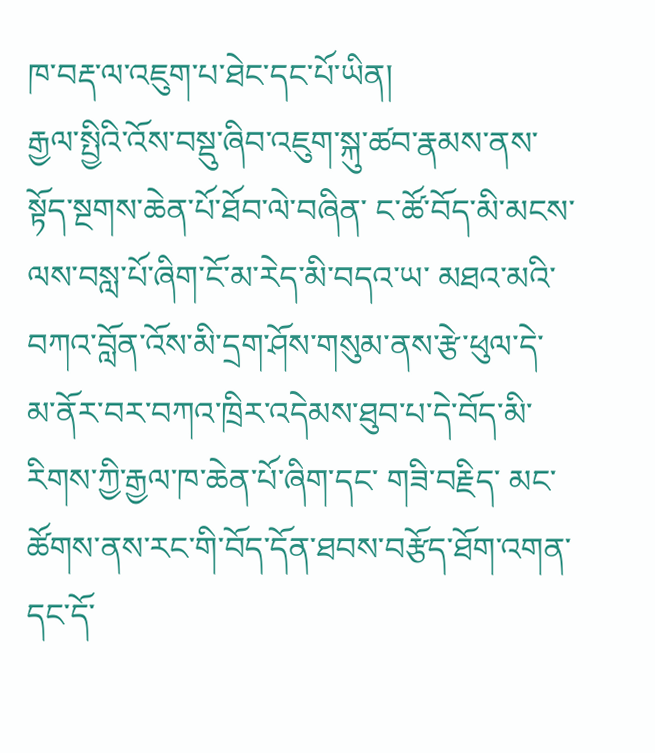ཁ་བརྡ་ལ་འཇུག་པ་ཐེང་དང་པོ་ཡིན།
རྒྱལ་སྤྱིའི་འོས་བསྡུ་ཞིབ་འཇུག་སྐུ་ཚབ་རྣམས་ནས་སྟོད་སྔགས་ཆེན་པོ་ཐོབ་ལེ་བཞིན་ ང་ཚོ་བོད་མི་མངས་ལས་བསླ་པོ་ཞིག་ངོ་མ་རེད་མི་བདའ་ཡ་ མཐའ་མའི་བཀའ་བློན་འོས་མི་དྲག་ཤོས་གསུམ་ནས་རྩེ་ཕུལ་དེ་མ་ནོར་བར་བཀའ་ཁྲིར་འདེམས་ཐུབ་པ་དེ་བོད་མི་རིགས་ཀྱི་རྒྱལ་ཁ་ཆེན་པོ་ཞིག་དང་ གཟི་བརྗིད་ མང་ཚོགས་ནས་རང་གི་བོད་དོན་ཐབས་བརྩོད་ཐོག་འགན་དང་དོ་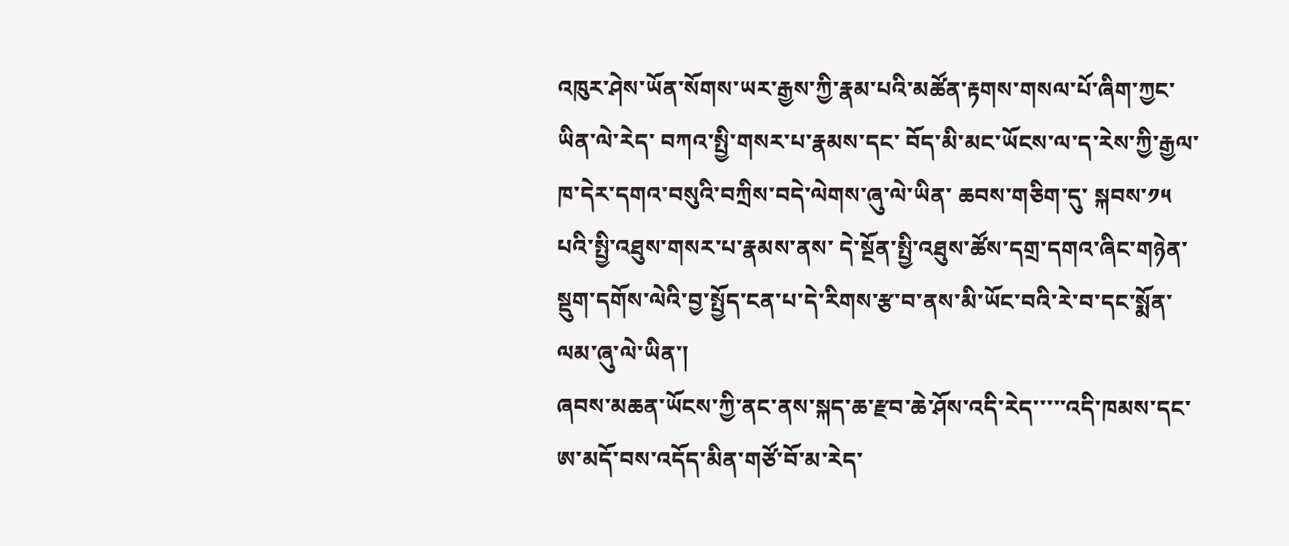འཁུར་ཤེས་ཡོན་སོགས་ཡར་རྒྱས་ཀྱི་རྣམ་པའི་མཚོན་རྟགས་གསལ་པོ་ཞིག་ཀྱང་ཡིན་ལེ་རེད་ བཀའ་སྤྱི་གསར་པ་རྣམས་དང་ བོད་མི་མང་ཡོངས་ལ་ད་རེས་ཀྱི་རྒྱལ་ཁ་དེར་དགའ་བསུའི་བཀྲིས་བདེ་ལེགས་ཞུ་ལེ་ཡིན་ ཆབས་གཅིག་དུ་ སྐབས་༡༥ པའི་སྤྱི་འཐུས་གསར་པ་རྣམས་ནས་ དེ་སྔོན་སྤྱི་འཐུས་ཚོས་དགྲ་དགའ་ཞིང་གཉེན་སྡུག་དགོས་ལེའི་བྱ་སྤྱོད་ངན་པ་དེ་རིགས་རྩ་བ་ནས་མི་ཡོང་བའི་རེ་བ་དང་སྨོན་ལམ་ཞུ་ལེ་ཡིན་།
ཞབས་མཆན་ཡོངས་ཀྱི་ནང་ནས་སྐད་ཆ་རྫབ་ཆེ་ཤོས་འདི་རེད་་་་་འདི་ཁམས་དང་ཨ་མདོ་བས་འདོད་མིན་གཙོ་བོ་མ་རེད་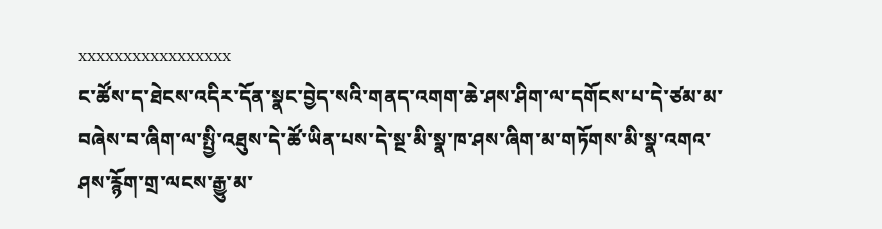xxxxxxxxxxxxxxxxx
ང་ཚོས་ད་ཐེངས་འདིར་དོན་སྣང་བྱེད་སའི་གནད་འགག་ཆེ་ཤས་ཤིག་ལ་དགོངས་པ་དེ་ཙམ་མ་བཞེས་བ་ཞིག་ལ་སྤྱི་འཐུས་དེ་ཚོ་ཡིན་པས་དེ་སྔ་མི་སྣ་ཁ་ཤས་ཞིག་མ་གཏོགས་མི་སྣ་འགའ་ཤས་རྙོག་གྲ་ལངས་རྒྱུ་མ་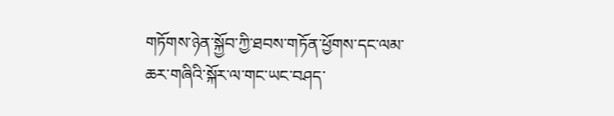གཏོགས་ཉེན་སྐྱོབ་ཀྱི་ཐབས་གཏོན་ཕྱོགས་དང་ལམ་ཆར་གཞིའི་སྐོར་ལ་གང་ཡང་བཤད་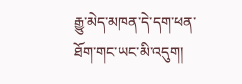རྒྱུ་མེད་མཁན་དེ་དག་ཕན་ཐོག་གང་ཡང་མི་འདུག།